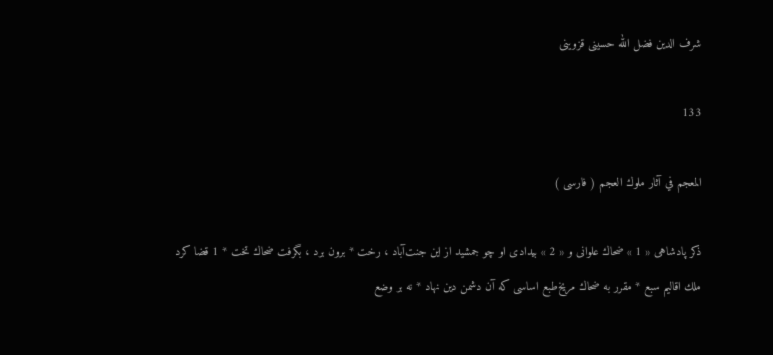شرف الدين فضل الله حسينى قزوينى

133

المعجم في آثار ملوك العجم ( فارسى )

ذكر پادشاهى « 1 » ضحاك علوانى و « 2 » بيدادى او چو جمشيد از اين جنت‌آباد ، رخت * برون برد ، بگرفت ضحاك تخت * 1 قضا كرد ملك اقاليم سبع * مقرر به ضحاك مريخ‌طبع اساسى كه آن دشمن دين نهاد * نه بر وضع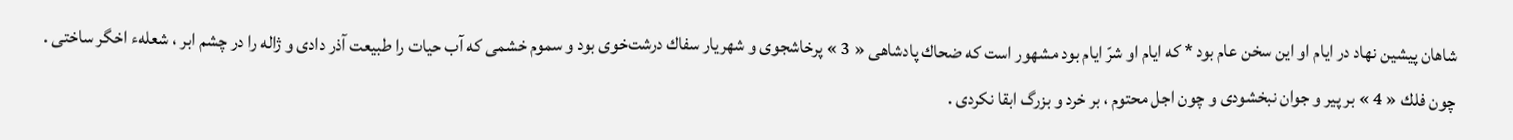شاهان پيشين نهاد در ايام او اين سخن عام بود * كه ايام او شرّ ايام بود مشهور است كه ضحاك پادشاهى « 3 » پرخاشجوى و شهريار سفاك درشت‌خوى بود و سموم خشمى كه آب حيات را طبيعت آذر دادى و ژاله را در چشم ابر ، شعلهء اخگر ساختى . چون فلك « 4 » بر پير و جوان نبخشودى و چون اجل محتوم ، بر خرد و بزرگ ابقا نكردى .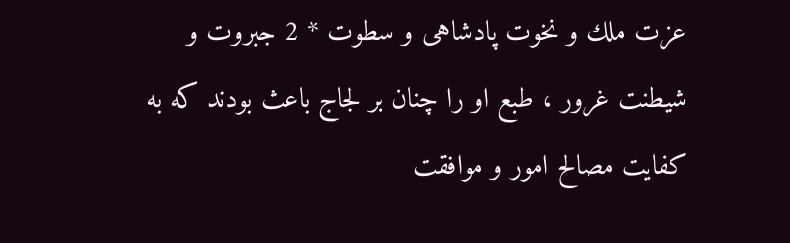عزت ملك و نخوت پادشاهى و سطوت * 2 جبروت و شيطنت غرور ، طبع او را چنان بر لجاج باعث بودند كه به كفايت مصالح امور و موافقت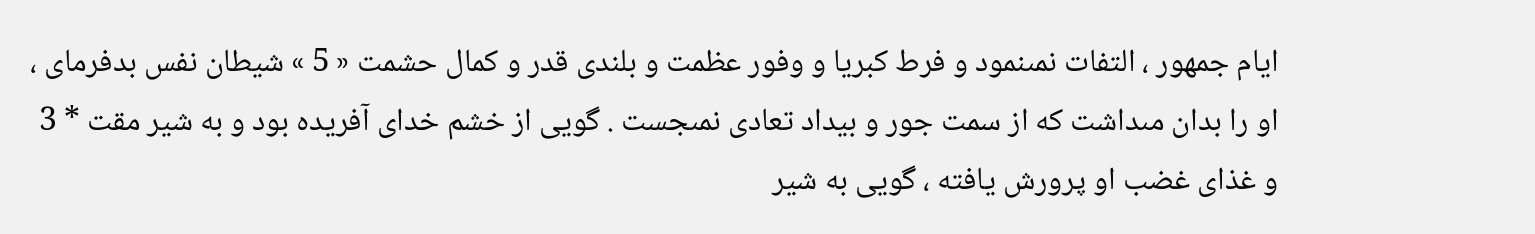ايام جمهور ، التفات نمىنمود و فرط كبريا و وفور عظمت و بلندى قدر و كمال حشمت « 5 » شيطان نفس بدفرماى ، او را بدان مىداشت كه از سمت جور و بيداد تعادى نمىجست . گويى از خشم خداى آفريده بود و به شير مقت * 3 و غذاى غضب او پرورش يافته ، گويى به شير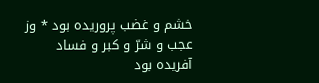خشم و غضب پروريده بود * وز عجب و شرّ و كبر و فساد آفريده بود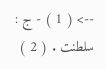--> ( 1 ) - ج : سلطنت . ( 2 )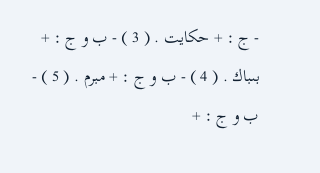- ج : + حكايت . ( 3 ) - ب و ج : + بىباك . ( 4 ) - ب و ج : + مبرم . ( 5 ) - ب و ج : +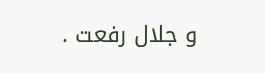و جلال رفعت .